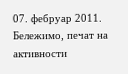07. фебруар 2011.
Бележимо, печат на активности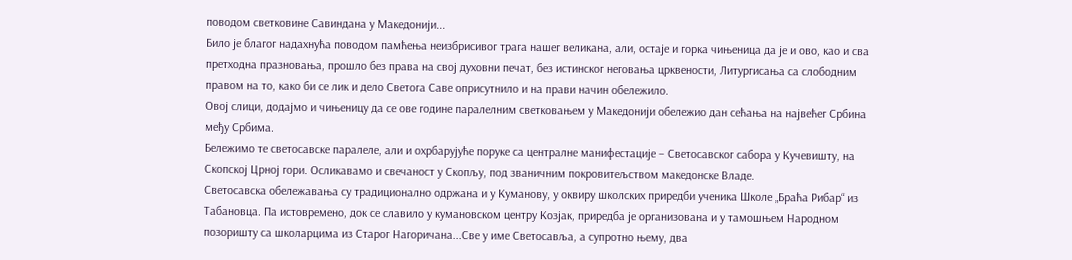поводом светковине Савиндана у Македонији...
Било је благог надахнућа поводом памћења неизбрисивог трага нашег великана, али, остаје и горка чињеница да је и ово, као и сва претходна празновања, прошло без права на свој духовни печат, без истинског неговања црквености, Литургисања са слободним правом на то, како би се лик и дело Светога Саве оприсутнило и на прави начин обележило.
Овој слици, додајмо и чињеницу да се ове године паралелним светковањем у Македонији обележио дан сећања на највећег Србина међу Србима.
Бележимо те светосавске паралеле, али и охрбарујуће поруке са централне манифестације – Светосавског сабора у Кучевишту, на Скопској Црној гори. Осликавамо и свечаност у Скопљу, под званичним покровитељством македонске Владе.
Светосавска обележавања су традиционално одржана и у Куманову, у оквиру школских приредби ученика Школе „Браћа Рибар“ из Табановца. Па истовремено, док се славило у кумановском центру Козјак, приредба је организована и у тамошњем Народном позоришту са школарцима из Старог Нагоричана...Све у име Светосавља, а супротно њему, два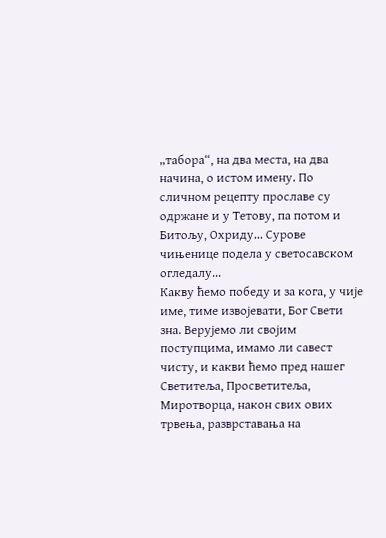„табора“, на два места, на два начина, о истом имену. По сличном рецепту прославе су одржане и у Тетову, па потом и Битољу, Охриду... Сурове чињенице подела у светосавском огледалу...
Какву ћемо победу и за кога, у чије име, тиме извојевати, Бог Свети зна. Верујемо ли својим поступцима, имамо ли савест чисту, и какви ћемо пред нашег Светитеља, Просветитеља, Миротворца, након свих ових трвења, разврставања на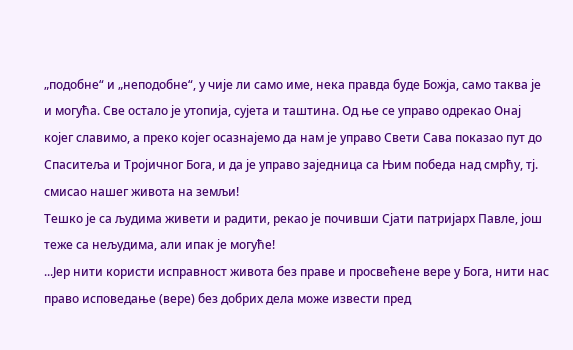„подобне“ и „неподобне“, у чије ли само име, нека правда буде Божја, само таква је и могућа. Све остало је утопија, сујета и таштина. Од ње се управо одрекао Онај којег славимо, а преко којег осазнајемо да нам је управо Свети Сава показао пут до Спаситеља и Тројичног Бога, и да је управо заједница са Њим победа над смрћу, тј. смисао нашег живота на земљи!
Тешко је са људима живети и радити, рекао је почивши Сјати патријарх Павле, још теже са нељудима, али ипак је могуће!
...Јер нити користи исправност живота без праве и просвећене вере у Бога, нити нас право исповедање (вере) без добрих дела може извести пред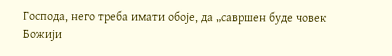Господа, него треба имати обоје, да „савршен буде човек Божији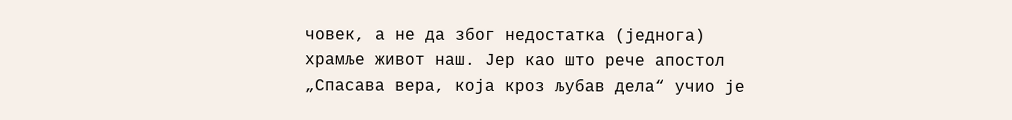човек, а не да због недостатка (једнога) храмље живот наш. Јер као што рече апостол „Спасава вера, која кроз љубав дела“ учио је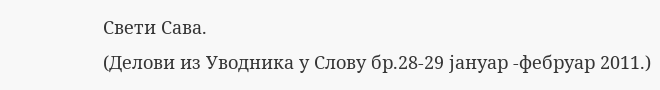Свети Сава.
(Делови из Уводника у Слову бр.28-29 јануар -фебруар 2011.)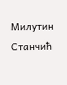Милутин Станчић